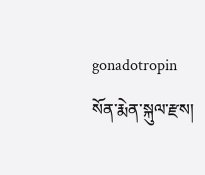gonadotropin སོན་རྨེན་སྐུལ་རྫས།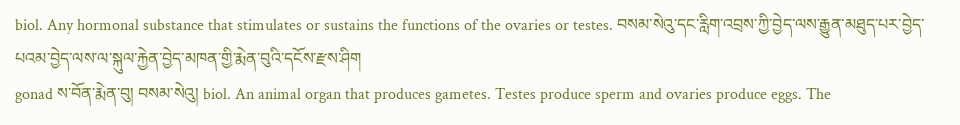biol. Any hormonal substance that stimulates or sustains the functions of the ovaries or testes. བསམ་སེའུ་དང་རླིག་འབྲས་ཀྱི་བྱེད་ལས་རྒྱུན་མཐུད་པར་བྱེད་པའམ་བྱེད་ལས་ལ་སྐུལ་རྐྱེན་བྱེད་མཁན་གྱི་རྨེན་བུའི་དངོས་རྫས་ཤིག
gonad ས་བོན་རྨེན་བུ། བསམ་སེའུ། biol. An animal organ that produces gametes. Testes produce sperm and ovaries produce eggs. The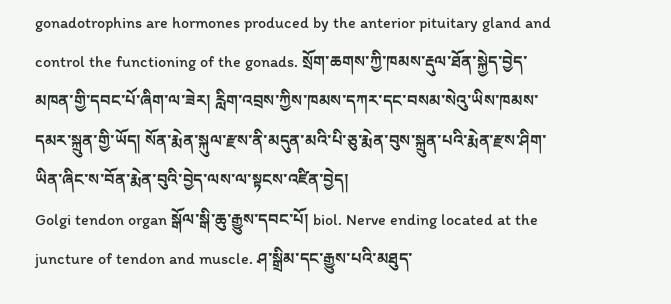gonadotrophins are hormones produced by the anterior pituitary gland and control the functioning of the gonads. སྲོག་ཆགས་ཀྱི་ཁམས་རྡུལ་ཐོན་སྐྱེད་བྱེད་མཁན་གྱི་དབང་པོ་ཞིག་ལ་ཟེར། རླིག་འབྲས་ཀྱིས་ཁམས་དཀར་དང་བསམ་སེའུ་ཡིས་ཁམས་དམར་སྐྲུན་གྱི་ཡོད། སོན་རྨེན་སྐུལ་རྫས་ནི་མདུན་མའི་པི་ཅུ་རྨེན་བུས་སྐྲུན་པའི་རྨེན་རྫས་ཤིག་ཡིན་ཞིང་ས་བོན་རྨེན་བུའི་བྱེད་ལས་ལ་སྟངས་འཛིན་བྱེད།
Golgi tendon organ སྒོལ་སྒི་ཆུ་རྒྱུས་དབང་པོ། biol. Nerve ending located at the juncture of tendon and muscle. ཤ་སྒྲིམ་དང་རྒྱུས་པའི་མཐུད་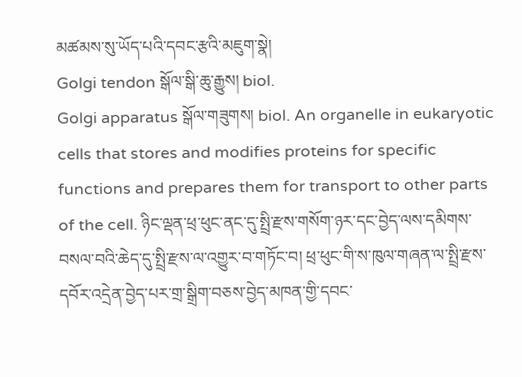མཚམས་སུ་ཡོད་པའི་དབང་རྩའི་མཇུག་སྣེ།
Golgi tendon སྒོལ་སྒི་ཆུ་རྒྱུས། biol.
Golgi apparatus སྒོལ་གཟུགས། biol. An organelle in eukaryotic cells that stores and modifies proteins for specific functions and prepares them for transport to other parts of the cell. ཉིང་ལྡན་ཕྲ་ཕུང་ནང་དུ་སྤྲི་རྫས་གསོག་ཉར་དང་བྱེད་ལས་དམིགས་བསལ་བའི་ཆེད་དུ་སྤྲི་རྫས་ལ་འགྱུར་བ་གཏོང་བ། ཕྲ་ཕུང་གི་ས་ཁུལ་གཞན་ལ་སྤྲི་རྫས་དབོར་འདྲེན་བྱེད་པར་གྲ་སྒྲིག་བཅས་བྱེད་མཁན་གྱི་དབང་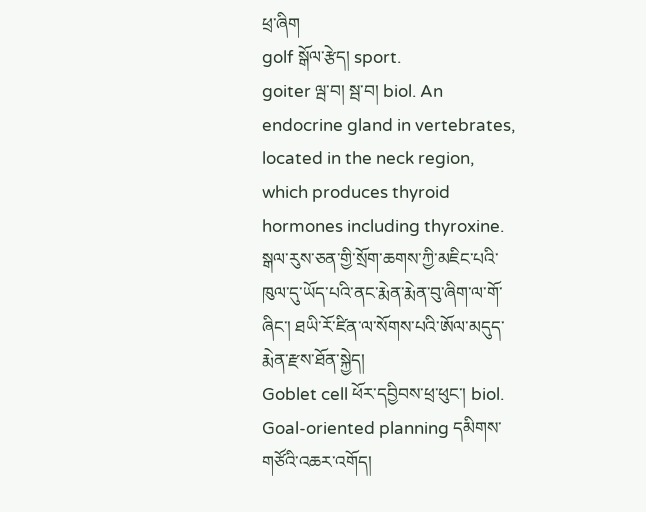ཕྲ་ཞིག
golf སྒོལ་རྩེད། sport.
goiter ལྦ་བ། སྦ་བ། biol. An endocrine gland in vertebrates, located in the neck region, which produces thyroid hormones including thyroxine. སྒལ་རུས་ཅན་གྱི་སྲོག་ཆགས་ཀྱི་མཇིང་པའི་ཁུལ་དུ་ཡོད་པའི་ནང་རྨེན་རྨེན་བུ་ཞིག་ལ་གོ་ཞིང་། ཐཡི་རོ་ཛིན་ལ་སོགས་པའི་ཨོལ་མདུད་རྨེན་རྫས་ཐོན་སྐྱེད།
Goblet cell ཕོར་དབྱིབས་ཕྲ་ཕུང་། biol.
Goal-oriented planning དམིགས་གཙོའི་འཆར་འགོད།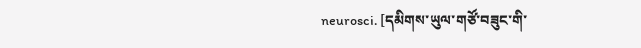neurosci. [དམིགས་ཡུལ་གཙོ་བཟུང་གི་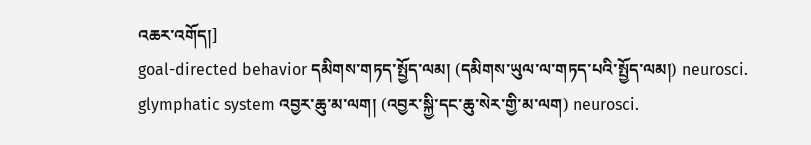འཆར་འགོད།]
goal-directed behavior དམིགས་གཏད་སྤྱོད་ལམ། (དམིགས་ཡུལ་ལ་གཏད་པའི་སྤྱོད་ལམ།) neurosci.
glymphatic system འབྱར་ཆུ་མ་ལག། (འབྱར་སྐྱི་དང་ཆུ་སེར་གྱི་མ་ལག) neurosci.